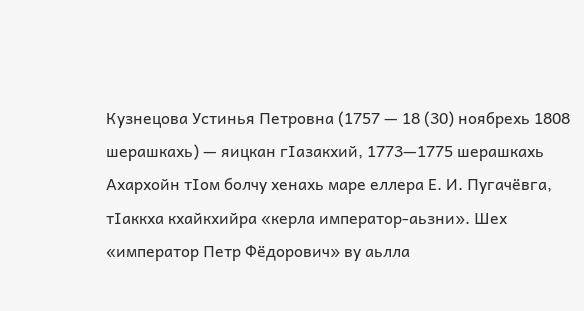Кузнецова Устинья Петровна (1757 — 18 (30) ноябрехь 1808 шерашкахь) — яицкан гӀазакхий, 1773—1775 шерашкахь Ахархойн тӀом болчу хенахь маре еллера Е. И. Пугачёвга, тӀаккха кхайкхийра «керла император-аьзни». Шех «император Петр Фёдорович» ву аьлла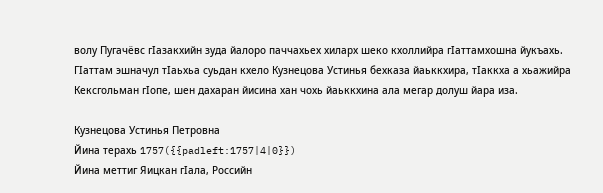волу Пугачёвс гӀазакхийн зуда йалоро паччахьех хиларх шеко кхоллийра гӀаттамхошна йукъахь. ГӀаттам эшначул тӀаьхьа суьдан кхело Кузнецова Устинья бехказа йаьккхира, тӀаккха а хьажийра Кексгольман гӀопе, шен дахаран йисина хан чохь йаьккхина ала мегар долуш йара иза.

Кузнецова Устинья Петровна
Йина терахь 1757({{padleft:1757|4|0}})
Йина меттиг Яицкан гӀала, Российн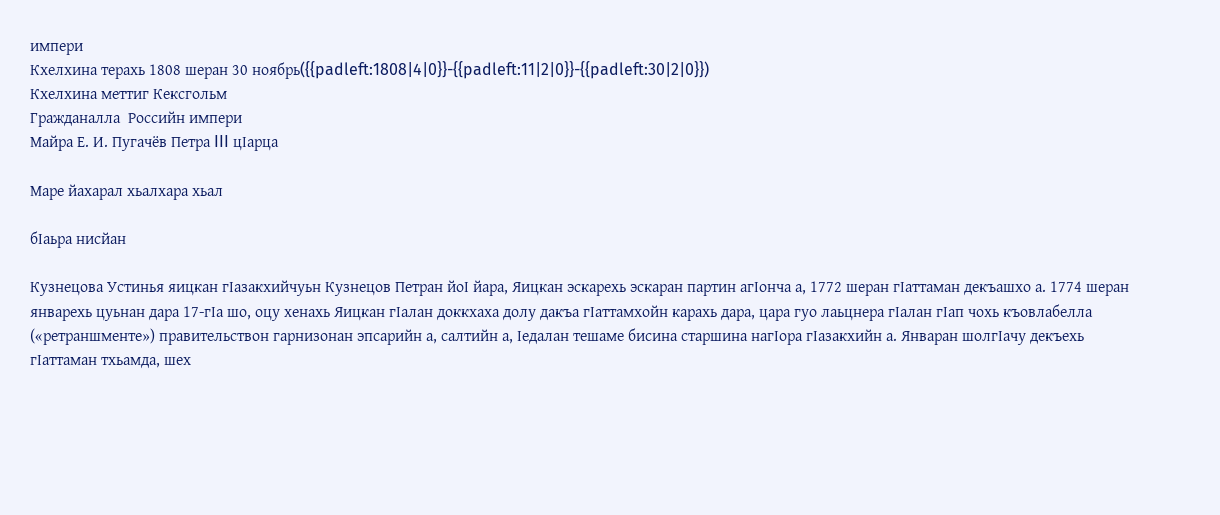импери
Кхелхина терахь 1808 шеран 30 ноябрь({{padleft:1808|4|0}}-{{padleft:11|2|0}}-{{padleft:30|2|0}})
Кхелхина меттиг Кексгольм
Гражданалла  Российн импери
Майра Е. И. Пугачёв Петра III цӀарца

Маре йахарал хьалхара хьал

бӀаьра нисйан

Кузнецова Устинья яицкан гӀазакхийчуьн Кузнецов Петран йоӀ йара, Яицкан эскарехь эскаран партин агӀонча а, 1772 шеран гӀаттаман декъашхо а. 1774 шеран январехь цуьнан дара 17-гӀа шо, оцу хенахь Яицкан гӀалан доккхаха долу дакъа гӀаттамхойн карахь дара, цара гуо лаьцнера гӀалан гӀап чохь къовлабелла («ретраншменте») правительствон гарнизонан эпсарийн а, салтийн а, Ӏедалан тешаме бисина старшина нагӀора гӀазакхийн а. Январан шолгӀачу декъехь гӀаттаман тхьамда, шех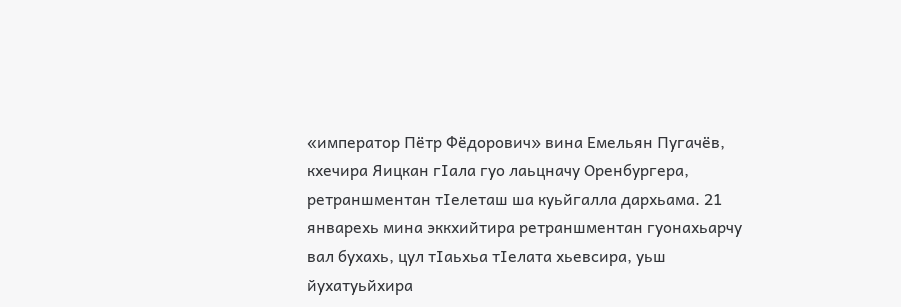«император Пётр Фёдорович» вина Емельян Пугачёв, кхечира Яицкан гӀала гуо лаьцначу Оренбургера, ретраншментан тӀелеташ ша куьйгалла дархьама. 21 январехь мина эккхийтира ретраншментан гуонахьарчу вал бухахь, цул тӀаьхьа тӀелата хьевсира, уьш йухатуьйхира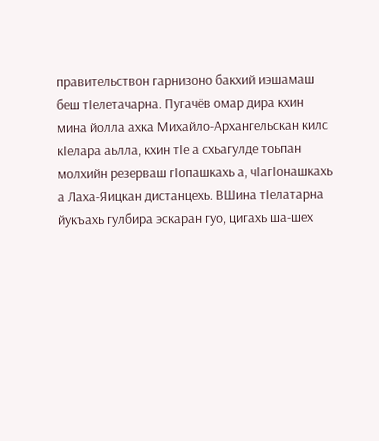правительствон гарнизоно бакхий иэшамаш беш тӀелетачарна. Пугачёв омар дира кхин мина йолла ахка Михайло-Архангельскан килс кӀелара аьлла, кхин тӀе а схьагулде тоьпан молхийн резерваш гӀопашкахь а, чӀагӀонашкахь а Лаха-Яицкан дистанцехь. ВШина тӀелатарна йукъахь гулбира эскаран гуо, цигахь ша-шех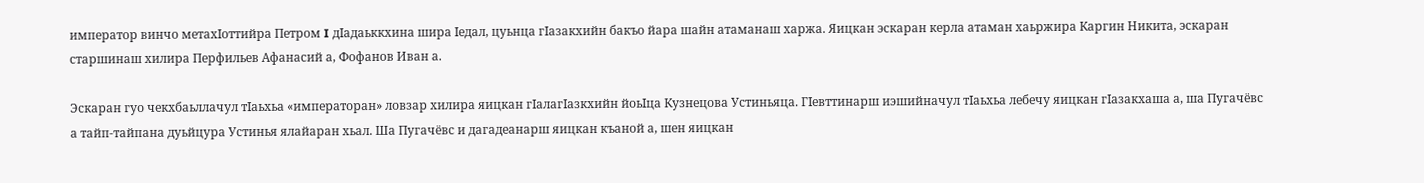император винчо метахӀоттийра Петром I дӀадаьккхина шира Ӏедал, цуьнца гӀазакхийн бакъо йара шайн атаманаш харжа. Яицкан эскаран керла атаман хаьржира Каргин Никита, эскаран старшинаш хилира Перфильев Афанасий а, Фофанов Иван а.

Эскаран гуо чекхбаьллачул тӀаьхьа «императоран» ловзар хилира яицкан гӀалагӀазкхийн йоьӀца Кузнецова Устиньяца. ГӀевттинарш иэшийначул тӀаьхьа лебечу яицкан гӀазакхаша а, ша Пугачёвс а тайп-тайпана дуьйцура Устинья ялайаран хьал. Ша Пугачёвс и дагадеанарш яицкан къаной а, шен яицкан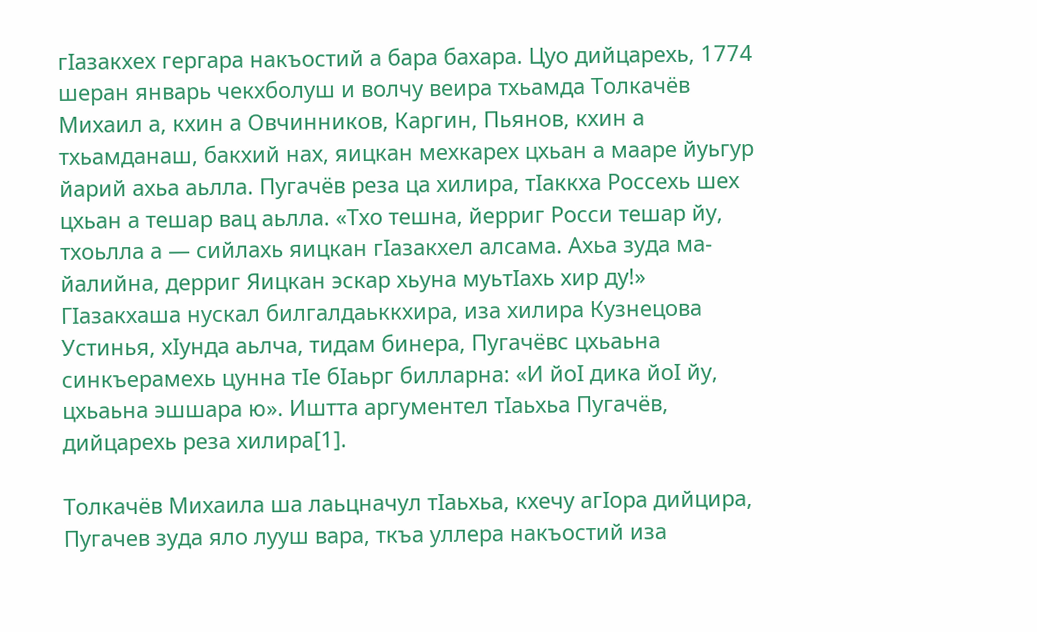гӀазакхех гергара накъостий а бара бахара. Цуо дийцарехь, 1774 шеран январь чекхболуш и волчу веира тхьамда Толкачёв Михаил а, кхин а Овчинников, Каргин, Пьянов, кхин а тхьамданаш, бакхий нах, яицкан мехкарех цхьан а мааре йуьгур йарий ахьа аьлла. Пугачёв реза ца хилира, тӀаккха Россехь шех цхьан а тешар вац аьлла. «Тхо тешна, йерриг Росси тешар йу, тхоьлла а — сийлахь яицкан гӀазакхел алсама. Ахьа зуда ма-йалийна, дерриг Яицкан эскар хьуна муьтӀахь хир ду!» ГӀазакхаша нускал билгалдаьккхира, иза хилира Кузнецова Устинья, хӀунда аьлча, тидам бинера, Пугачёвс цхьаьна синкъерамехь цунна тӀе бӀаьрг билларна: «И йоӀ дика йоӀ йу, цхьаьна эшшара ю». Иштта аргументел тӀаьхьа Пугачёв, дийцарехь реза хилира[1].

Толкачёв Михаила ша лаьцначул тӀаьхьа, кхечу агӀора дийцира, Пугачев зуда яло лууш вара, ткъа уллера накъостий иза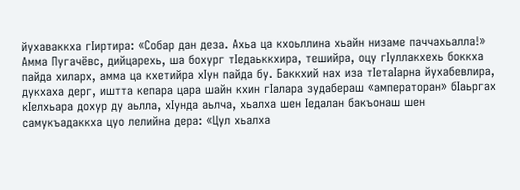йухаваккха гӀиртира: «Собар дан деза. Ахьа ца кхоьллина хьайн низаме паччахьалла!» Амма Пугачёвс, дийцарехь, ша бохург тӀедаьккхира, тешийра, оцу гӀуллакхехь боккха пайда хиларх, амма ца кхетийра хӀун пайда бу. Баккхий нах иза тӀетаӀарна йухабевлира, дукхаха дерг, иштта кепара цара шайн кхин гӀалара зудабераш «амператоран» бӀаьргах кӀелхьара дохур ду аьлла, хӀунда аьлча, хьалха шен Ӏедалан бакъонаш шен самукъадаккха цуо лелийна дера: «Цул хьалха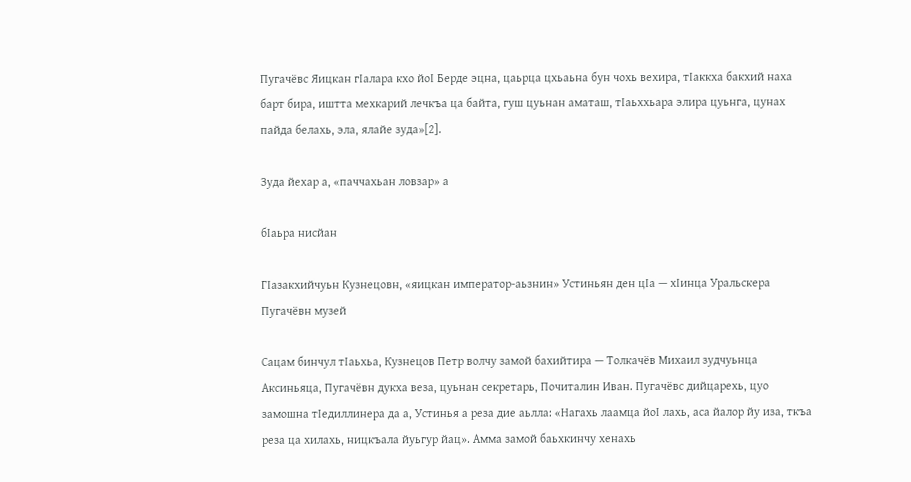Пугачёвс Яицкан гӀалара кхо йоӀ Берде эцна, цаьрца цхьаьна бун чохь вехира, тӀаккха бакхий наха барт бира, иштта мехкарий лечкъа ца байта, гуш цуьнан аматаш, тӀаьххьара элира цуьнга, цунах пайда белахь, эла, ялайе зуда»[2].

Зуда йехар а, «паччахьан ловзар» а

бӀаьра нисйан

ГӀазакхийчуьн Кузнецовн, «яицкан император-аьзнин» Устиньян ден цӀа — хӀинца Уральскера Пугачёвн музей

Сацам бинчул тӀаьхьа, Кузнецов Петр волчу замой бахийтира — Толкачёв Михаил зудчуьнца Аксиньяца, Пугачёвн дукха веза, цуьнан секретарь, Почиталин Иван. Пугачёвс дийцарехь, цуо замошна тӀедиллинера да а, Устинья а реза дие аьлла: «Нагахь лаамца йоӀ лахь, аса йалор йу иза, ткъа реза ца хилахь, ницкъала йуьгур йац». Амма замой баьхкинчу хенахь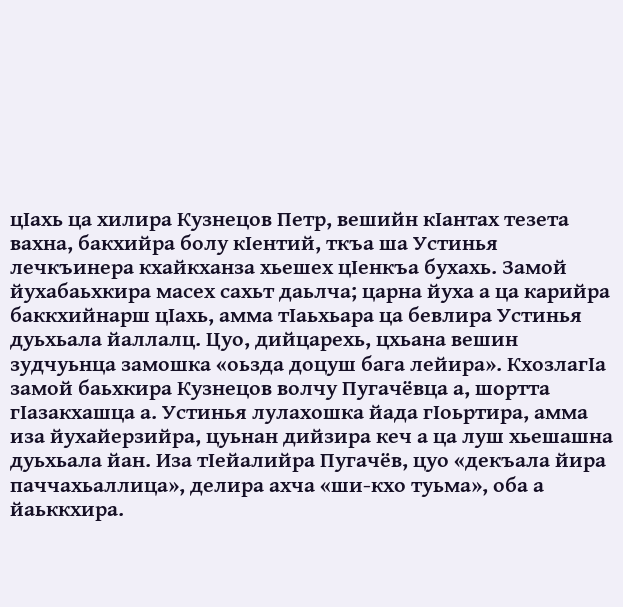цӀахь ца хилира Кузнецов Петр, вешийн кӀантах тезета вахна, бакхийра болу кӀентий, ткъа ша Устинья лечкъинера кхайкханза хьешех цӀенкъа бухахь. Замой йухабаьхкира масех сахьт даьлча; царна йуха а ца карийра баккхийнарш цӀахь, амма тӀаьхьара ца бевлира Устинья дуьхьала йаллалц. Цуо, дийцарехь, цхьана вешин зудчуьнца замошка «оьзда доцуш бага лейира». КхозлагӀа замой баьхкира Кузнецов волчу Пугачёвца а, шортта гӀазакхашца а. Устинья лулахошка йада гӀоьртира, амма иза йухайерзийра, цуьнан дийзира кеч а ца луш хьешашна дуьхьала йан. Иза тӀейалийра Пугачёв, цуо «декъала йира паччахьаллица», делира ахча «ши-кхо туьма», оба а йаьккхира.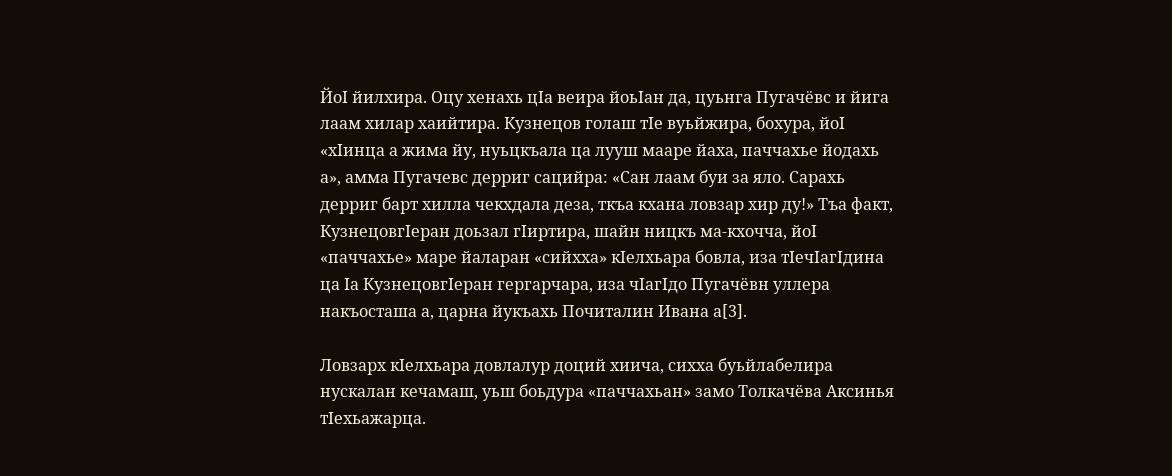ЙоӀ йилхира. Оцу хенахь цӀа веира йоьӀан да, цуьнга Пугачёвс и йига лаам хилар хаийтира. Кузнецов голаш тӀе вуьйжира, бохура, йоӀ «хӀинца а жима йу, нуьцкъала ца лууш мааре йаха, паччахье йодахь а», амма Пугачевс дерриг сацийра: «Сан лаам буи за яло. Сарахь дерриг барт хилла чекхдала деза, ткъа кхана ловзар хир ду!» Тъа факт, КузнецовгӀеран доьзал гӀиртира, шайн ницкъ ма-кхочча, йоӀ «паччахье» маре йаларан «сийхха» кӀелхьара бовла, иза тӀечӀагӀдина ца Ӏа КузнецовгӀеран гергарчара, иза чӀагӀдо Пугачёвн уллера накъосташа а, царна йукъахь Почиталин Ивана а[3].

Ловзарх кӀелхьара довлалур доций хиича, сихха буьйлабелира нускалан кечамаш, уьш боьдура «паччахьан» замо Толкачёва Аксинья тӀехьажарца.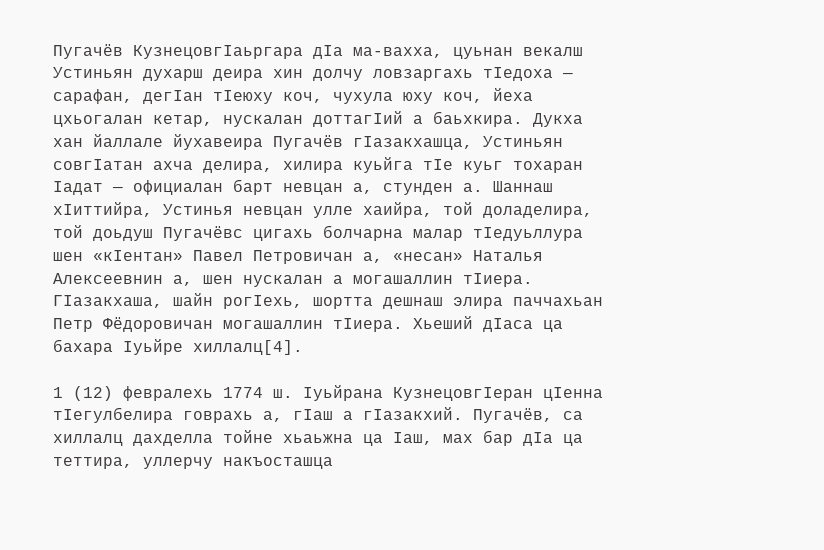Пугачёв КузнецовгӀаьргара дӀа ма-вахха, цуьнан векалш Устиньян духарш деира хин долчу ловзаргахь тӀедоха — сарафан, дегӀан тӀеюху коч, чухула юху коч, йеха цхьогалан кетар, нускалан доттагӀий а баьхкира. Дукха хан йаллале йухавеира Пугачёв гӀазакхашца, Устиньян совгӀатан ахча делира, хилира куьйга тӀе куьг тохаран Ӏадат — официалан барт невцан а, стунден а. Шаннаш хӀиттийра, Устинья невцан улле хаийра, той доладелира, той доьдуш Пугачёвс цигахь болчарна малар тӀедуьллура шен «кӀентан» Павел Петровичан а, «несан» Наталья Алексеевнин а, шен нускалан а могашаллин тӀиера. ГӀазакхаша, шайн рогӀехь, шортта дешнаш элира паччахьан Петр Фёдоровичан могашаллин тӀиера. Хьеший дӀаса ца бахара Ӏуьйре хиллалц[4].

1 (12) февралехь 1774 ш. Ӏуьйрана КузнецовгӀеран цӀенна тӀегулбелира говрахь а, гӀаш а гӀазакхий. Пугачёв, са хиллалц дахделла тойне хьаьжна ца Ӏаш, мах бар дӀа ца теттира, уллерчу накъосташца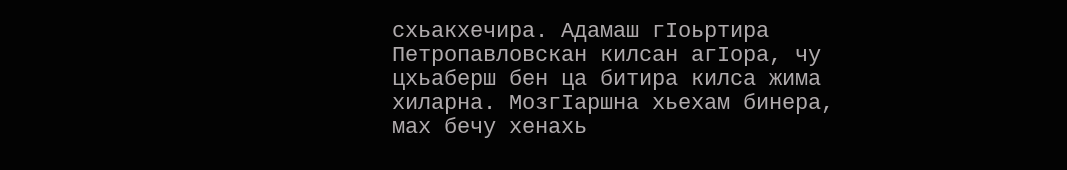схьакхечира. Адамаш гӀоьртира Петропавловскан килсан агӀора, чу цхьаберш бен ца битира килса жима хиларна. МозгӀаршна хьехам бинера, мах бечу хенахь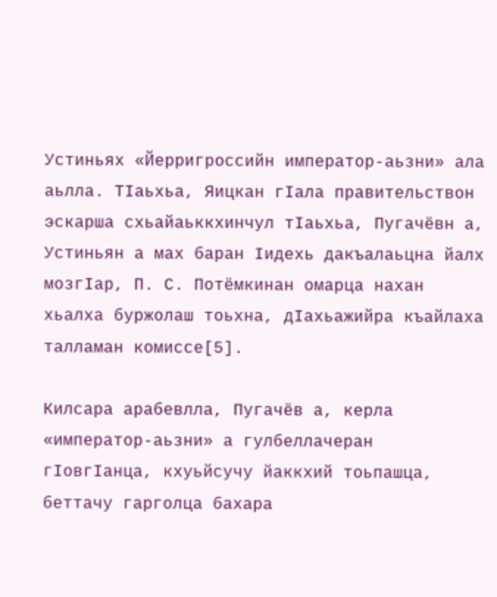Устиньях «Йерригроссийн император-аьзни» ала аьлла. ТӀаьхьа, Яицкан гӀала правительствон эскарша схьайаьккхинчул тӀаьхьа, Пугачёвн а, Устиньян а мах баран Ӏидехь дакъалаьцна йалх мозгӀар, П. С. Потёмкинан омарца нахан хьалха буржолаш тоьхна, дӀахьажийра къайлаха талламан комиссе[5].

Килсара арабевлла, Пугачёв а, керла «император-аьзни» а гулбеллачеран гӀовгӀанца, кхуьйсучу йаккхий тоьпашца, беттачу гарголца бахара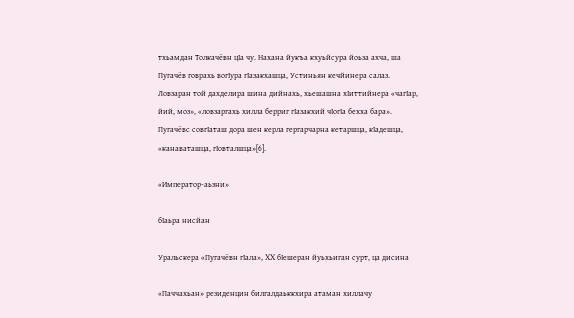тхьамдан Толкачёвн цӀа чу. Нахана йукъа кхуьйсура йоьза ахча, ша Пугачёв говрахь вогӀура гӀазакхашца, Устиньян кечйинера салаз. Ловзаран той дахделира шина дийнахь, хьешашна хӀиттийнера «чагӀар, йий, моз», «ловзаргахь хилла берриг гӀазакхий чӀогӀа бехха бара». Пугачёвс совгӀаташ дора шен керла гергарчарна кетаршца, кӀадешца, «канаваташца, гӀовталшца»[6].

«Император-аьзни»

бӀаьра нисйан

Уральскера «Пугачёвн гӀала», XX бӀешеран йуьхьиган сурт, ца дисина

«Паччахьан» резиденцин билгалдаьккхира атаман хиллачу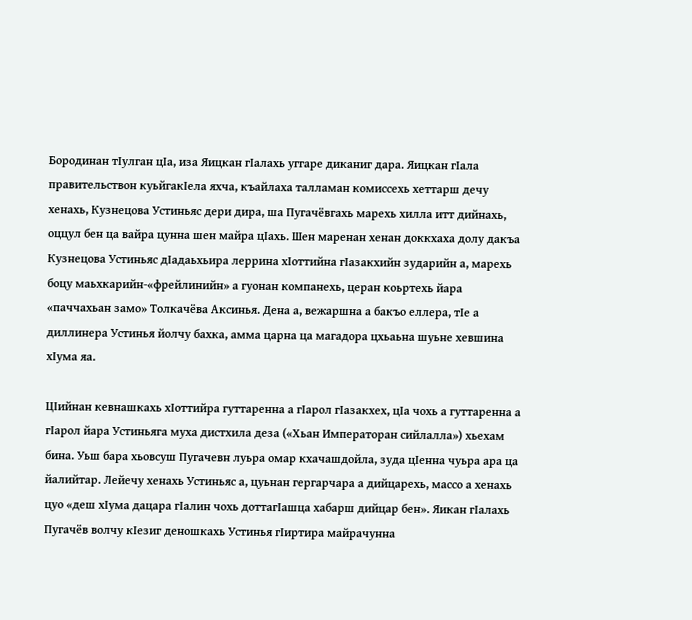Бородинан тӀулган цӀа, иза Яицкан гӀалахь уггаре диканиг дара. Яицкан гӀала правительствон куьйгакӀела яхча, къайлаха талламан комиссехь хеттарш дечу хенахь, Кузнецова Устиньяс дери дира, ша Пугачёвгахь марехь хилла итт дийнахь, оццул бен ца вайра цунна шен майра цӀахь. Шен маренан хенан доккхаха долу дакъа Кузнецова Устиньяс дӀадаьхьира леррина хӀоттийна гӀазакхийн зударийн а, марехь боцу маьхкарийн-«фрейлинийн» а гуонан компанехь, церан коьртехь йара «паччахьан замо» Толкачёва Аксинья. Дена а, вежаршна а бакъо еллера, тӀе а диллинера Устинья йолчу бахка, амма царна ца магадора цхьаьна шуьне хевшина хӀума яа.

ЦӀийнан кевнашкахь хӀоттийра гуттаренна а гӀарол гӀазакхех, цӀа чохь а гуттаренна а гӀарол йара Устиньяга муха дистхила деза («Хьан Императоран сийлалла») хьехам бина. Уьш бара хьовсуш Пугачевн луьра омар кхачашдойла, зуда цӀенна чуьра ара ца йалийтар. Лейечу хенахь Устиньяс а, цуьнан гергарчара а дийцарехь, массо а хенахь цуо «деш хӀума дацара гӀалин чохь доттагӀашца хабарш дийцар бен». Яикан гӀалахь Пугачёв волчу кӀезиг деношкахь Устинья гӀиртира майрачунна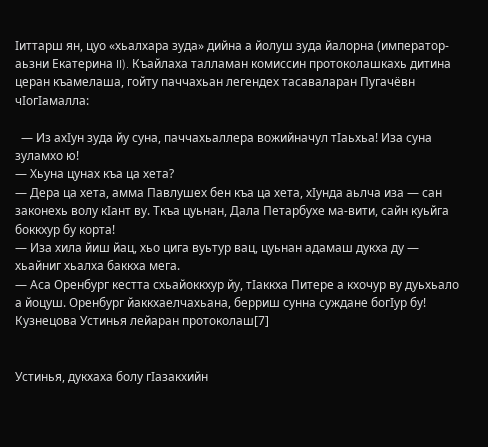Ӏиттарш ян, цуо «хьалхара зуда» дийна а йолуш зуда йалорна (император-аьзни Екатерина II). Къайлаха талламан комиссин протоколашкахь дитина церан къамелаша, гойту паччахьан легендех тасаваларан Пугачёвн чӀогӀамалла:

  — Из ахӀун зуда йу суна, паччахьаллера вожийначул тӀаьхьа! Иза суна зуламхо ю!
— Хьуна цунах къа ца хета?
— Дера ца хета, амма Павлушех бен къа ца хета, хӀунда аьлча иза — сан законехь волу кӀант ву. Ткъа цуьнан, Дала Петарбухе ма-вити, сайн куьйга боккхур бу корта!
— Иза хила йиш йац, хьо цига вуьтур вац, цуьнан адамаш дукха ду — хьайниг хьалха баккха мега.
— Аса Оренбург кестта схьайоккхур йу, тӀаккха Питере а кхочур ву дуьхьало а йоцуш. Оренбург йаккхаелчахьана, берриш сунна суждане богӀур бу!
Кузнецова Устинья лейаран протоколаш[7]


Устинья, дукхаха болу гӀазакхийн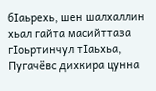бӀаьрехь, шен шалхаллин хьал гайта масийттаза гӀоьртинчул тӀаьхьа, Пугачёвс дихкира цунна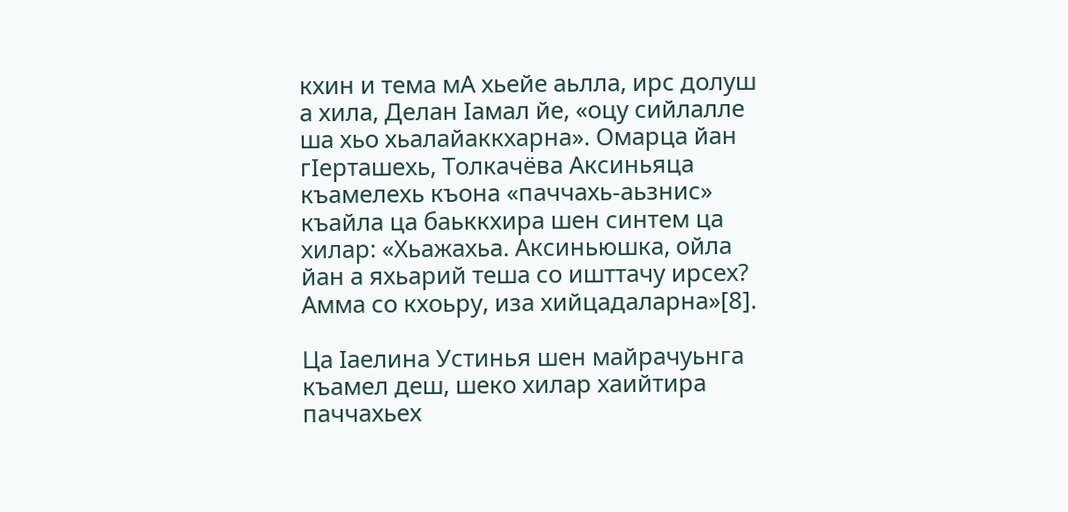кхин и тема мА хьейе аьлла, ирс долуш а хила, Делан Ӏамал йе, «оцу сийлалле ша хьо хьалайаккхарна». Омарца йан гӀерташехь, Толкачёва Аксиньяца къамелехь къона «паччахь-аьзнис» къайла ца баьккхира шен синтем ца хилар: «Хьажахьа. Аксиньюшка, ойла йан а яхьарий теша со ишттачу ирсех? Амма со кхоьру, иза хийцадаларна»[8].

Ца Ӏаелина Устинья шен майрачуьнга къамел деш, шеко хилар хаийтира паччахьех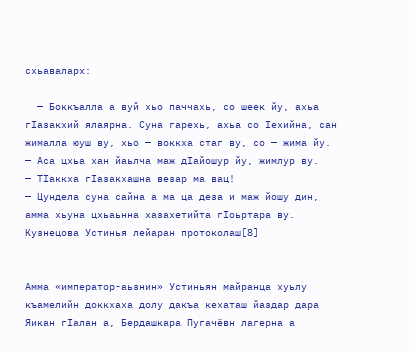схьаваларх:

  — Боккъалла а вуй хьо паччахь, со шеек йу, ахьа гӀазакхий ялаярна. Суна гарехь, ахьа со Ӏехийна, сан жималла юуш ву, хьо — воккха стаг ву, со — жима йу.
— Аса цхьа хан йаьлча маж дӀайошур йу, жимлур ву.
— ТӀаккха гӀазакхашна везар ма вац!
— Цундела суна сайна а ма ца деза и маж йошу дин, амма хьуна цхьаьнна хазахетийта гӀоьртара ву.
Кузнецова Устинья лейаран протоколаш[8]


Амма «император-аьзнин» Устиньян майранца хуьлу къамелийн доккхаха долу дакъа кехаташ йаздар дара Яикан гӀалан а, Бердашкара Пугачёвн лагерна а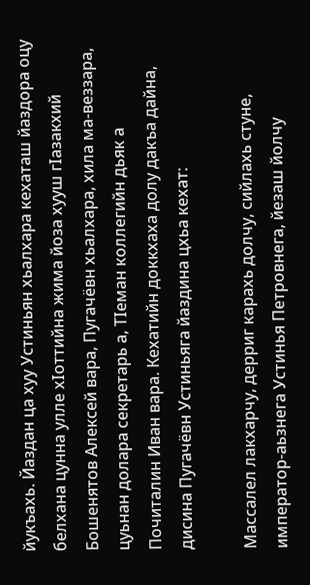йукъахь. Йаздан ца хуу Устиньян хьалхара кехаташ йаздора оцу белхана цунна улле хӀоттийна жима йоза хууш гӀазакхий Бошенятов Алексей вара, Пугачёвн хьалхара, хила ма-веззара, цуьнан долара секретарь а, ТӀеман коллегийн дьяк а Почиталин Иван вара. Кехатийн доккхаха долу дакъа дайна, дисина Пугачёвн Устиньяга йаздина цхьа кехат:

Массалел лакхарчу, дерриг карахь долчу, сийлахь стуне, император-аьзнега Устинья Петровнега, йезаш йолчу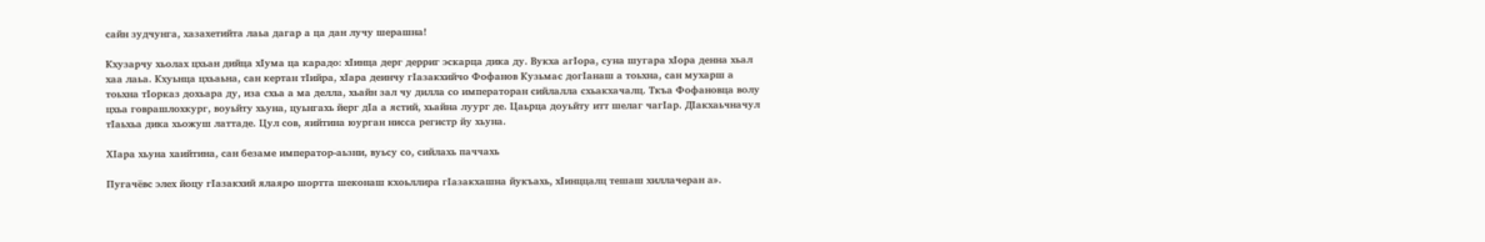сайн зудчунга, хазахетийта лаьа дагар а ца дан лучу шерашна!

Кхузарчу хьолах цхьан дийца хӀума ца карадо: хӀинца дерг дерриг эскарца дика ду. Вукха агӀора, суна шугара хӀора денна хьал хаа лаьа. Кхуьнца цхьаьна, сан кертан тӀийра, хӀара деинчу гӀазакхийчо Фофанов Кузьмас догӀанаш а тоьхна, сан мухарш а тоьхна тӀорказ дохьара ду, иза схьа а ма делла, хьайн зал чу дилла со императоран сийлалла схьакхачалц. Ткъа Фофановца волу цхьа говрашлохкург, воуьйту хьуна, цуьнгахь йерг дӀа а ястий, хьайна луург де. Цаьрца доуьйту итт шелаг чагӀар. ДӀакхаьчначул тӀаьхьа дика хьожуш латтаде. Цул сов, яийтина юурган нисса регистр йу хьуна.

ХӀара хьуна хаийтина, сан безаме император-аьзни, вуьсу со, сийлахь паччахь

Пугачёвс элех йоцу гӀазакхий ялаяро шортта шеконаш кхоьллира гӀазакхашна йукъахь, хӀинццалц тешаш хиллачеран а».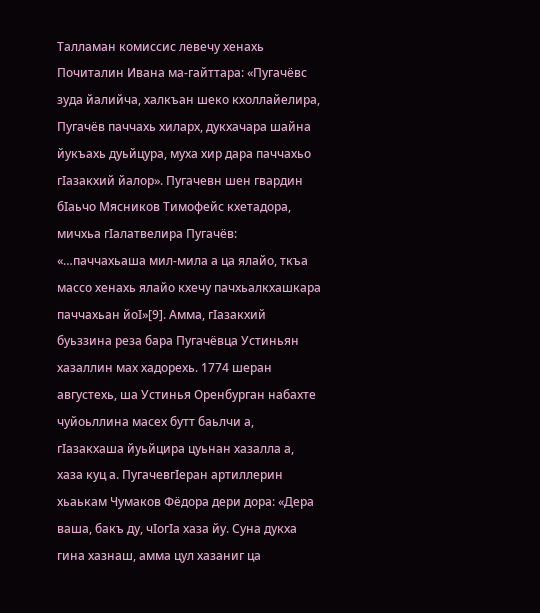Талламан комиссис левечу хенахь Почиталин Ивана ма-гайттара: «Пугачёвс зуда йалийча, халкъан шеко кхоллайелира, Пугачёв паччахь хиларх, дукхачара шайна йукъахь дуьйцура, муха хир дара паччахьо гӀазакхий йалор». Пугачевн шен гвардин бӀаьчо Мясников Тимофейс кхетадора, мичхьа гӀалатвелира Пугачёв: «…паччахьаша мил-мила а ца ялайо, ткъа массо хенахь ялайо кхечу пачхьалкхашкара паччахьан йоӀ»[9]. Амма, гӀазакхий буьззина реза бара Пугачёвца Устиньян хазаллин мах хадорехь. 1774 шеран августехь, ша Устинья Оренбурган набахте чуйоьллина масех бутт баьлчи а, гӀазакхаша йуьйцира цуьнан хазалла а, хаза куц а. ПугачевгӀеран артиллерин хьаькам Чумаков Фёдора дери дора: «Дера ваша, бакъ ду, чӀогӀа хаза йу. Суна дукха гина хазнаш, амма цул хазаниг ца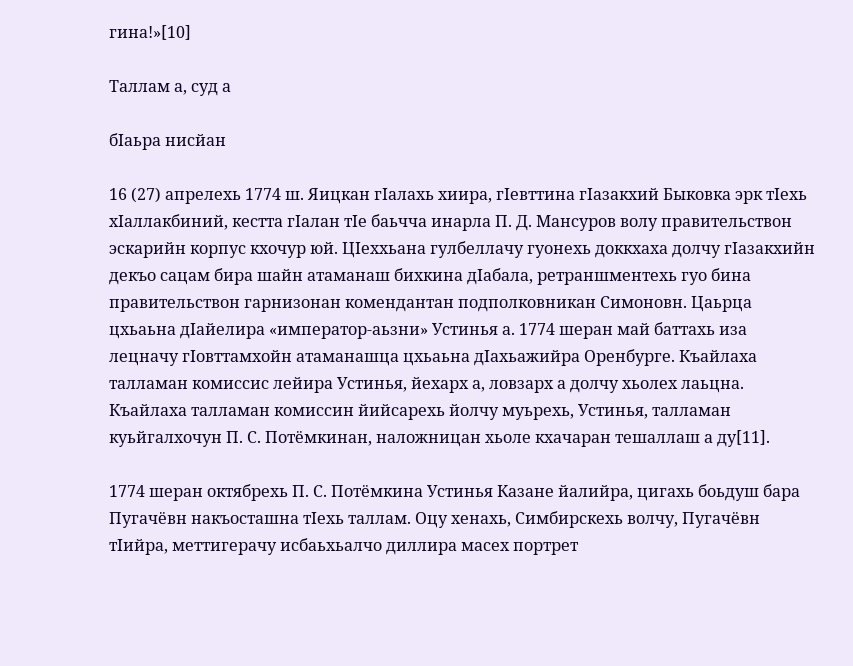гина!»[10]

Таллам а, суд а

бӀаьра нисйан

16 (27) апрелехь 1774 ш. Яицкан гӀалахь хиира, гӀевттина гӀазакхий Быковка эрк тӀехь хӀаллакбиний, кестта гӀалан тӀе баьчча инарла П. Д. Мансуров волу правительствон эскарийн корпус кхочур юй. ЦӀеххьана гулбеллачу гуонехь доккхаха долчу гӀазакхийн декъо сацам бира шайн атаманаш бихкина дӀабала, ретраншментехь гуо бина правительствон гарнизонан комендантан подполковникан Симоновн. Цаьрца цхьаьна дӀайелира «император-аьзни» Устинья а. 1774 шеран май баттахь иза лецначу гӀовттамхойн атаманашца цхьаьна дӀахьажийра Оренбурге. Къайлаха талламан комиссис лейира Устинья, йехарх а, ловзарх а долчу хьолех лаьцна. Къайлаха талламан комиссин йийсарехь йолчу муьрехь, Устинья, талламан куьйгалхочун П. С. Потёмкинан, наложницан хьоле кхачаран тешаллаш а ду[11].

1774 шеран октябрехь П. С. Потёмкина Устинья Казане йалийра, цигахь боьдуш бара Пугачёвн накъосташна тӀехь таллам. Оцу хенахь, Симбирскехь волчу, Пугачёвн тӀийра, меттигерачу исбаьхьалчо диллира масех портрет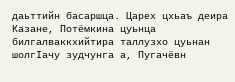даьттийн басаршца. Царех цхьаъ деира Казане, Потёмкина цуьнца билгалваккхийтира таллузхо цуьнан шолгӀачу зудчунга а, Пугачёвн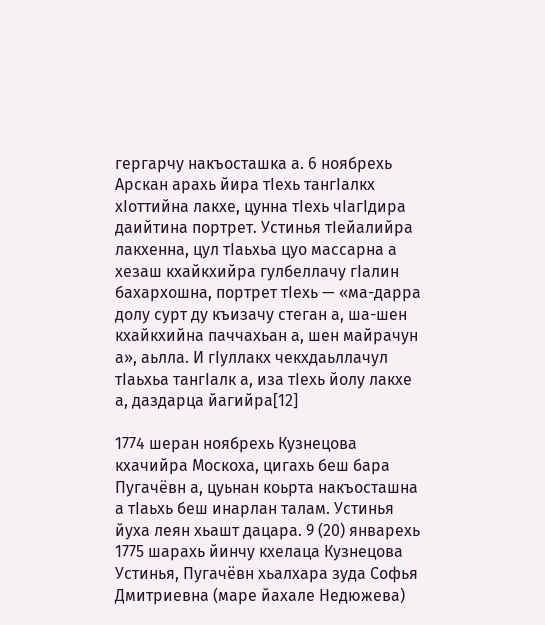гергарчу накъосташка а. 6 ноябрехь Арскан арахь йира тӀехь тангӀалкх хӀоттийна лакхе, цунна тӀехь чӀагӀдира даийтина портрет. Устинья тӀейалийра лакхенна, цул тӀаьхьа цуо массарна а хезаш кхайкхийра гулбеллачу гӀалин бахархошна, портрет тӀехь — «ма-дарра долу сурт ду къизачу стеган а, ша-шен кхайкхийна паччахьан а, шен майрачун а», аьлла. И гӀуллакх чекхдаьллачул тӀаьхьа тангӀалк а, иза тӀехь йолу лакхе а, даздарца йагийра[12]

1774 шеран ноябрехь Кузнецова кхачийра Москоха, цигахь беш бара Пугачёвн а, цуьнан коьрта накъосташна а тӀаьхь беш инарлан талам. Устинья йуха леян хьашт дацара. 9 (20) январехь 1775 шарахь йинчу кхелаца Кузнецова Устинья, Пугачёвн хьалхара зуда Софья Дмитриевна (маре йахале Недюжева)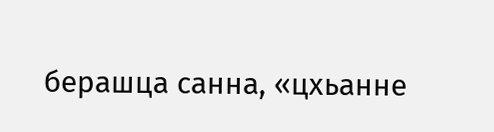берашца санна, «цхьанне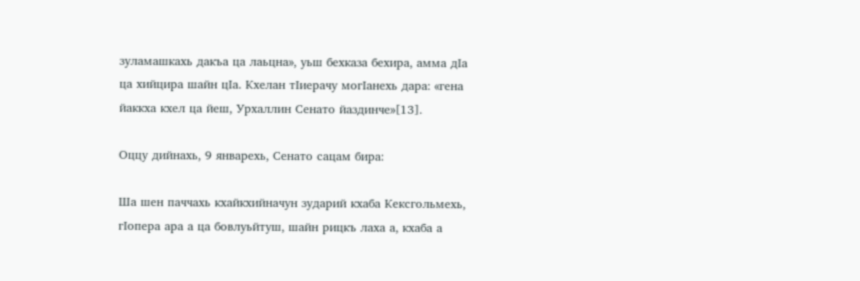зуламашкахь дакъа ца лаьцна», уьш бехказа бехира, амма дӀа ца хийцира шайн цӀа. Кхелан тӀиерачу могӀанехь дара: «гена йаккха кхел ца йеш, Урхаллин Сенато йаздинче»[13].

Оццу дийнахь, 9 январехь, Сенато сацам бира:

Ша шен паччахь кхайкхийначун зударий кхаба Кексгольмехь, гӀопера ара а ца бовлуьйтуш, шайн рицкъ лаха а, кхаба а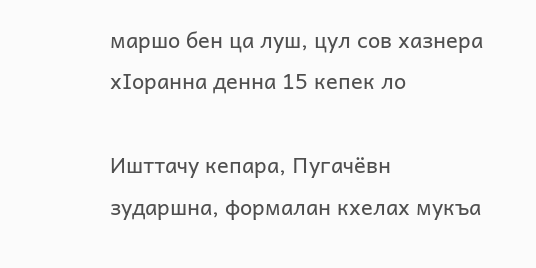маршо бен ца луш, цул сов хазнера хӀоранна денна 15 кепек ло

Ишттачу кепара, Пугачёвн зударшна, формалан кхелах мукъа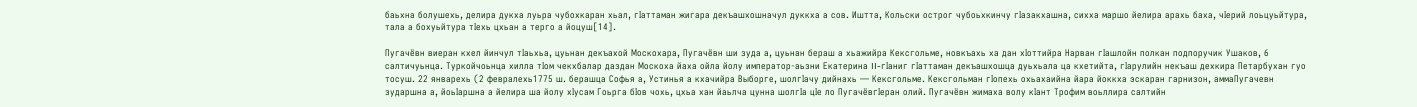баьхна болушехь, делира дукха луьра чубохкаран хьал, гӀаттаман жигара декъашхошначул дуккха а сов. Иштта, Кольски острог чубоьхкинчу гӀазакхашна, сихха маршо йелира арахь баха, чӀерий лоьцуьйтура, тала а бохуьйтура тӀехь цхьан а терго а йоцуш[14].

Пугачёвн виеран кхел йинчул тӀаьхьа, цуьнан декъахой Москохара, Пугачёвн ши зуда а, цуьнан бераш а хьажийра Кексгольме, новкъахь ха дан хӀоттийра Нарван гӀашлойн полкан подпоручик Ушаков, 6 салтичуьнца. Туркойчоьнца хилла тӀом чекхбалар даздан Москоха йаха ойла йолу император-аьзни Екатерина II-гӀаниг гӀаттаман декъашхошца дуьхьала ца кхетийта, гӀарулийн некъаш дехкира Петарбухан гуо тосуш. 22 январехь (2 февралехь1775 ш. берашца Софья а, Устинья а кхачийра Выборге, шолгӀачу дийнахь — Кексгольме. Кексгольман гӀопехь охьахаийна йара йоккха эскаран гарнизон, аммаПугачевн зударшна а, йоьӀаршна а йелира ша йолу хӀусам Гоьрга бӀов чохь, цхьа хан йаьлча цунна шолгӀа цӀе ло ПугачёвгӀеран олий. Пугачёвн жимаха волу кӀант Трофим воьллира салтийн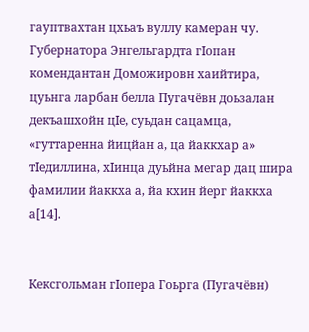гауптвахтан цхьаъ вуллу камеран чу. Губернатора Энгельгардта гӀопан комендантан Доможировн хаийтира, цуьнга ларбан белла Пугачёвн доьзалан декъашхойн цӀе, суьдан сацамца, «гуттаренна йицйан а, ца йаккхар а» тӀедиллина, хӀинца дуьйна мегар дац шира фамилии йаккха а, йа кхин йерг йаккха а[14].


Кексгольман гӀопера Гоьрга (Пугачёвн)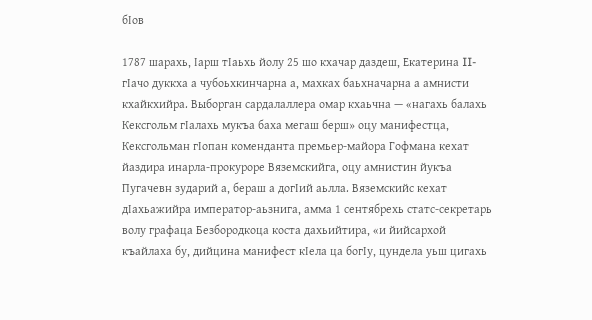бӀов

1787 шарахь, Ӏарш тӀаьхь йолу 25 шо кхачар даздеш, Екатерина II-гӀачо дуккха а чубоьхкинчарна а, махках баьхначарна а амнисти кхайкхийра. Выборган сардалаллера омар кхаьчна — «нагахь балахь Кексгольм гӀалахь мукъа баха мегаш берш» оцу манифестца, Кексгольман гӀопан коменданта премьер-майора Гофмана кехат йаздира инарла-прокуроре Вяземскийга, оцу амнистин йукъа Пугачевн зударий а, бераш а догӀий аьлла. Вяземскийс кехат дӀахьажийра император-аьзнига, амма 1 сентябрехь статс-секретарь волу графаца Безбородкоца коста дахьийтира, «и йийсархой къайлаха бу, дийцина манифест кӀела ца богӀу, цундела уьш цигахь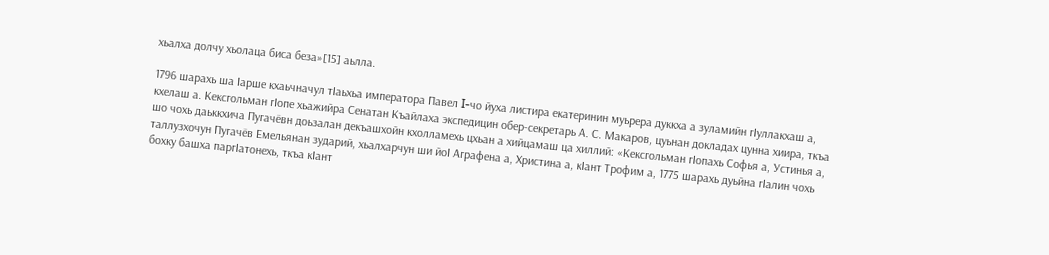хьалха долчу хьолаца биса беза»[15] аьлла.

1796 шарахь ша Ӏарше кхаьчначул тӀаьхьа императора Павел I-чо йуха листира екатеринин муьрера дуккха а зуламийн гӀуллакхаш а, кхелаш а. Кексгольман гӀопе хьажийра Сенатан Къайлаха экспедицин обер-секретарь А. С. Макаров, цуьнан докладах цунна хиира, ткъа шо чохь даьккхича Пугачёвн доьзалан декъашхойн кхолламехь цхьан а хийцамаш ца хиллий: «Кексгольман гӀопахь Софья а, Устинья а, таллузхочун Пугачёв Емельянан зударий, хьалхарчун ши йоӀ Аграфена а, Христина а, кӀант Трофим а, 1775 шарахь дуьйна гӀалин чохь бохку башха паргӀатонехь, ткъа кӀант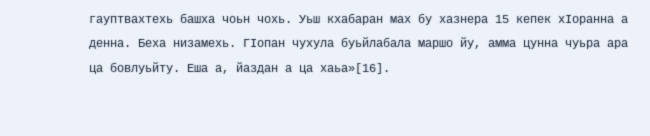гауптвахтехь башха чоьн чохь. Уьш кхабаран мах бу хазнера 15 кепек хӀоранна а денна. Беха низамехь. ГӀопан чухула буьйлабала маршо йу, амма цунна чуьра ара ца бовлуьйту. Еша а, йаздан а ца хаьа»[16].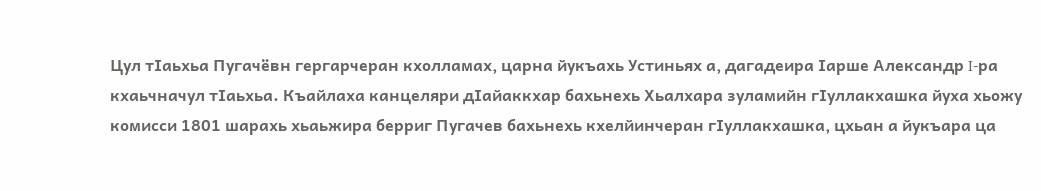Цул тӀаьхьа Пугачёвн гергарчеран кхолламах, царна йукъахь Устиньях а, дагадеира Ӏарше Александр I-ра кхаьчначул тӀаьхьа. Къайлаха канцеляри дӀайаккхар бахьнехь Хьалхара зуламийн гӀуллакхашка йуха хьожу комисси 1801 шарахь хьаьжира берриг Пугачев бахьнехь кхелйинчеран гӀуллакхашка, цхьан а йукъара ца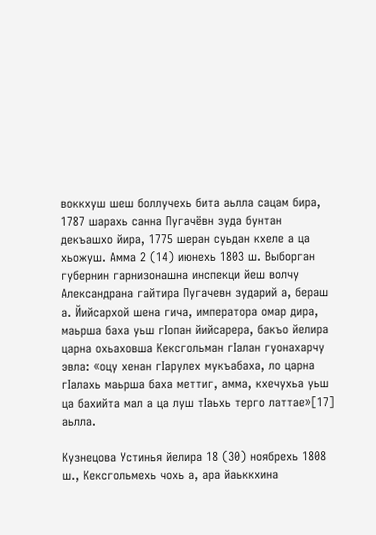воккхуш шеш боллучехь бита аьлла сацам бира, 1787 шарахь санна Пугачёвн зуда бунтан декъашхо йира, 1775 шеран суьдан кхеле а ца хьожуш. Амма 2 (14) июнехь 1803 ш. Выборган губернин гарнизонашна инспекци йеш волчу Александрана гайтира Пугачевн зударий а, бераш а. Йийсархой шена гича, императора омар дира, маьрша баха уьш гӀопан йийсарера, бакъо йелира царна охьаховша Кексгольман гӀалан гуонахарчу эвла: «оцу хенан гӀарулех мукъабаха, ло царна гӀалахь маьрша баха меттиг, амма, кхечухьа уьш ца бахийта мал а ца луш тӀаьхь терго латтае»[17] аьлла.

Кузнецова Устинья йелира 18 (30) ноябрехь 1808 ш., Кексгольмехь чохь а, ара йаьккхина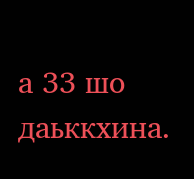а 33 шо даьккхина.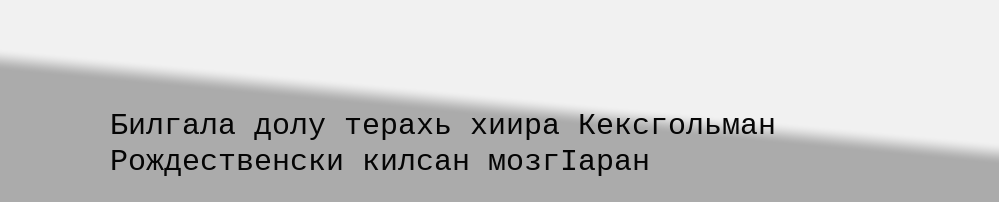Билгала долу терахь хиира Кексгольман Рождественски килсан мозгӀаран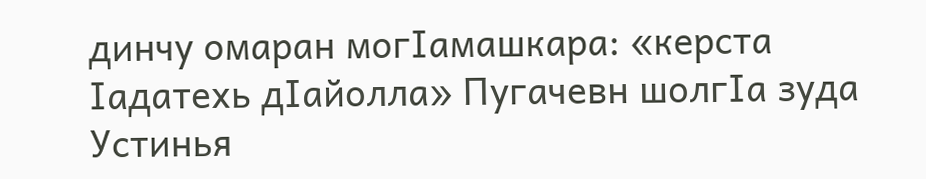динчу омаран могӀамашкара: «керста Ӏадатехь дӀайолла» Пугачевн шолгӀа зуда Устинья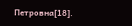Петровна[18].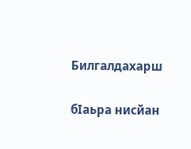Билгалдахарш

бӀаьра нисйан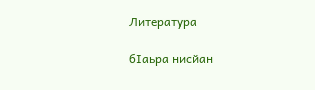Литература

бӀаьра нисйан